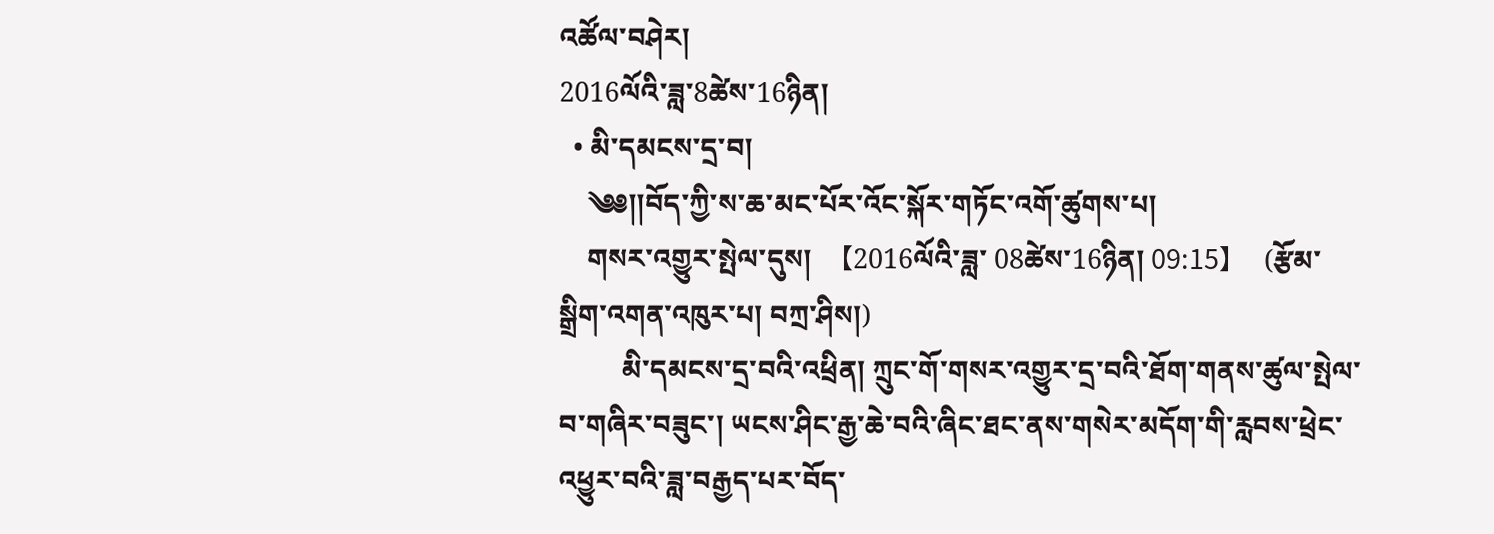འཚོལ་བཤེར།
2016ལོའི་ཟླ་8ཚེས་16ཉིན།
  • མི་དམངས་དྲ་བ།
    ༄༅།།བོད་ཀྱི་ས་ཆ་མང་པོར་འོང་སྐོར་གཏོང་འགོ་ཚུགས་པ།
    གསར་འགྱུར་སྤེལ་དུས།  【2016ལོའི་ཟླ་ 08ཚེས་16ཉིན། 09:15】   (རྩོམ་སྒྲིག་འགན་འཁུར་པ། བཀྲ་ཤིས།)
         མི་དམངས་དྲ་བའི་འཕྲིན། ཀྲུང་གོ་གསར་འགྱུར་དྲ་བའི་ཐོག་གནས་ཚུལ་སྤེལ་བ་གཞིར་བཟུང་། ཡངས་ཤིང་རྒྱ་ཆེ་བའི་ཞིང་ཐང་ནས་གསེར་མདོག་གི་རླབས་ཕྲེང་འཕྱུར་བའི་ཟླ་བརྒྱད་པར་བོད་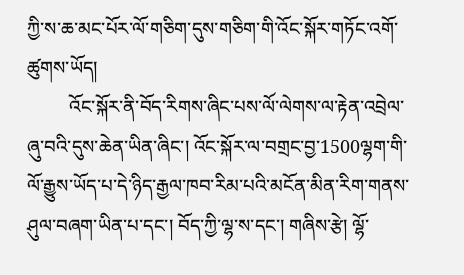ཀྱི་ས་ཆ་མང་པོར་ལོ་གཅིག་དུས་གཅིག་གི་འོང་སྐོར་གཏོང་འགོ་ཚུགས་ཡོད།
         འོང་སྐོར་ནི་བོད་རིགས་ཞིང་པས་ལོ་ལེགས་ལ་རྟེན་འབྲེལ་ཞུ་བའི་དུས་ཆེན་ཡིན་ཞིང་། འོང་སྐོར་ལ་བགྲང་བྱ་1500ལྷག་གི་ལོ་རྒྱུས་ཡོད་པ་དེ་ཉིད་རྒྱལ་ཁབ་རིམ་པའི་མངོན་མིན་རིག་གནས་ཤུལ་བཞག་ཡིན་པ་དང་། བོད་ཀྱི་ལྷ་ས་དང་། གཞིས་རྩེ། ལྷོ་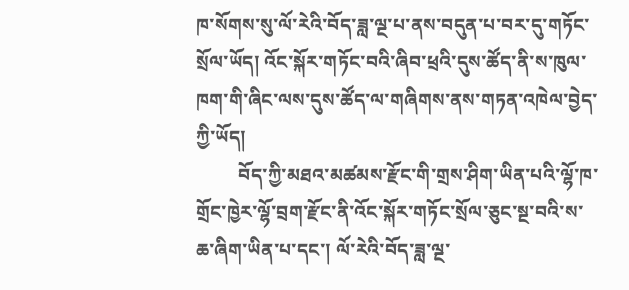ཁ་སོགས་སུ་ལོ་རེའི་བོད་ཟླ་ལྔ་པ་ནས་བདུན་པ་བར་དུ་གཏོང་སྲོལ་ཡོད། འོང་སྐོར་གཏོང་བའི་ཞིབ་ཕྲའི་དུས་ཚོད་ནི་ས་ཁུལ་ཁག་གི་ཞིང་ལས་དུས་ཚོད་ལ་གཞིགས་ནས་གཏན་འཁེལ་བྱེད་ཀྱི་ཡོད།
         བོད་ཀྱི་མཐའ་མཚམས་རྫོང་གི་གྲས་ཤིག་ཡིན་པའི་ལྷོ་ཁ་གྲོང་ཁྱེར་ལྷོ་བྲག་རྫོང་ནི་འོང་སྐོར་གཏོང་སྲོལ་ཅུང་སྔ་བའི་ས་ཆ་ཞིག་ཡིན་པ་དང་། ལོ་རེའི་བོད་ཟླ་ལྔ་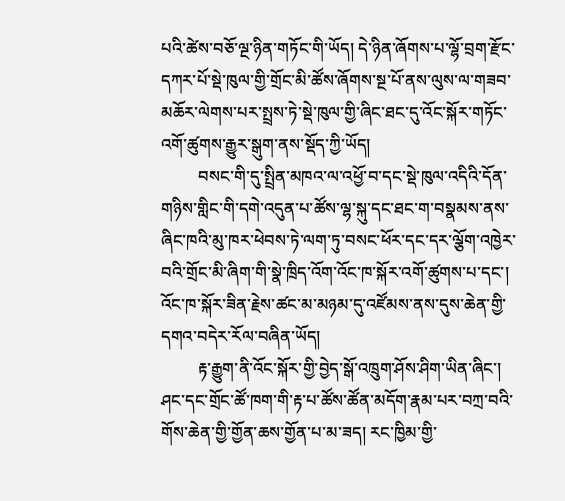པའི་ཚེས་བཅོ་ལྔ་ཉིན་གཏོང་གི་ཡོད། དེ་ཉིན་ཞོགས་པ་ལྷོ་བྲག་རྫོང་དཀར་པོ་སྡེ་ཁུལ་གྱི་གྲོང་མི་ཚོས་ཞོགས་སྔ་པོ་ནས་ལུས་ལ་གཟབ་མཆོར་ལེགས་པར་སྤྲས་ཏེ་སྡེ་ཁུལ་གྱི་ཞིང་ཐང་དུ་འོང་སྐོར་གཏོང་འགོ་ཚུགས་རྒྱུར་སྒུག་ནས་སྡོད་ཀྱི་ཡོད།
         བསང་གི་དུ་སྤྲིན་མཁའ་ལ་འཕྱོ་བ་དང་སྡེ་ཁུལ་འདིའི་དོན་གཉིས་གླིང་གི་དགེ་འདུན་པ་ཚོས་ལྷ་སྐུ་དང་ཐང་ག་བསྣམས་ནས་ཞིང་ཁའི་མུ་ཁར་ཕེབས་ཏེ་ལག་ཏུ་བསང་ཕོར་དང་དར་ལྕོག་འཁྱེར་བའི་གྲོང་མི་ཞིག་གི་སྣེ་ཁྲིད་འོག་འོང་ཁ་སྐོར་འགོ་ཚུགས་པ་དང་། འོང་ཁ་སྐོར་ཟིན་རྗེས་ཚང་མ་མཉམ་དུ་འཛོམས་ནས་དུས་ཆེན་གྱི་དགའ་བདེར་རོལ་བཞིན་ཡོད།
         རྟ་རྒྱུག་ནི་འོང་སྐོར་གྱི་བྱེད་སྒོ་འཁྲུག་ཤོས་ཤིག་ཡིན་ཞིང་། ཤང་དང་གྲོང་ཚོ་ཁག་གི་རྟ་པ་ཚོས་ཚོན་མདོག་རྣམ་པར་བཀྲ་བའི་གོས་ཆེན་གྱི་གྱོན་ཆས་གྱོན་པ་མ་ཟད། རང་ཁྱིམ་གྱི་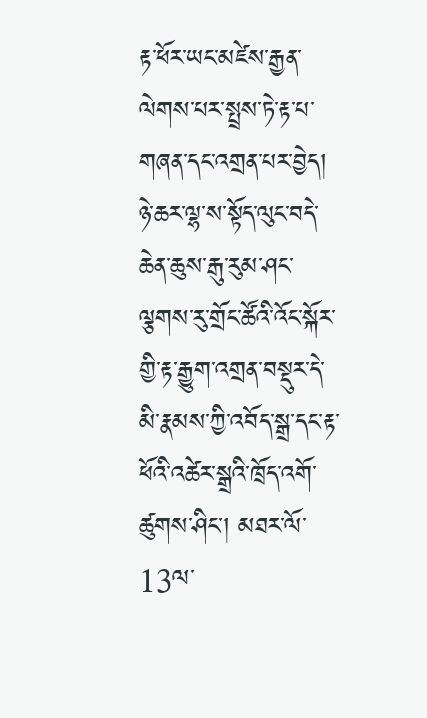རྟ་ཕོར་ཡང་མཛེས་རྒྱན་ལེགས་པར་སྤྲས་ཏེ་རྟ་པ་གཞན་དང་འགྲན་པར་བྱེད། ཉེ་ཆར་ལྷ་ས་སྟོད་ལུང་བདེ་ཆེན་ཆུས་རྒུ་རུམ་ཤང་ལྕགས་རུ་གྲོང་ཚོའི་འོང་སྐོར་གྱི་རྟ་རྒྱུག་འགྲན་བསྡུར་དེ་མི་རྣམས་ཀྱི་འབོད་སྒྲ་དང་རྟ་ཕོའི་འཚེར་སྒྲའི་ཁྲོད་འགོ་ཚུགས་ཤིང་། མཐར་ལོ་13ལ་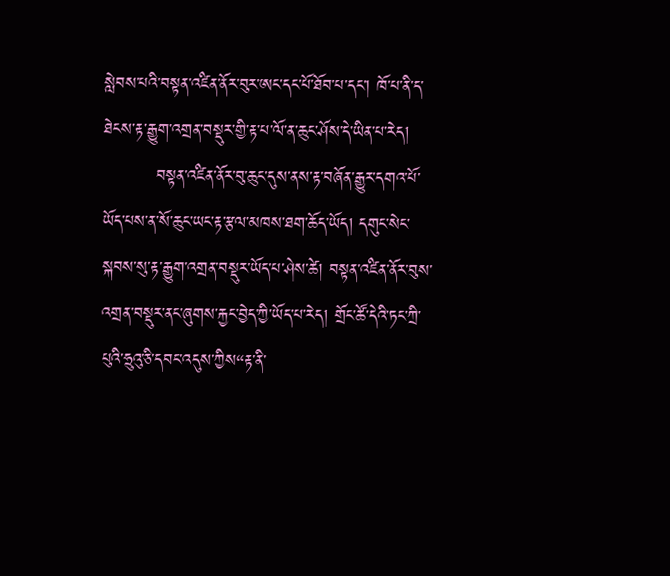སླེབས་པའི་བསྟན་འཛིན་ནོར་བུར་ཨང་དང་པོ་ཐོབ་པ་དང་། ཁོ་པ་ནི་ད་ཐེངས་རྟ་རྒྱུག་འགྲན་བསྡུར་གྱི་རྟ་པ་ལོ་ན་ཆུང་ཤོས་དེ་ཡིན་པ་རེད།
         བསྟན་འཛིན་ནོར་བུ་ཆུང་དུས་ནས་རྟ་བཞོན་རྒྱུར་དགའ་པོ་ཡོད་པས་ན་སོ་ཆུང་ཡང་རྟ་རྩལ་མཁས་ཐག་ཆོད་ཡོད། དགུང་སེང་སྐབས་སུ་རྟ་རྒྱུག་འགྲན་བསྡུར་ཡོད་པ་ཤེས་ཚེ། བསྟན་འཛིན་ནོར་བུས་འགྲན་བསྡུར་ནང་ཞུགས་རྐྱང་བྱེད་ཀྱི་ཡོད་པ་རེད། གྲོང་ཚོ་དེའི་ཏང་ཀྲི་པུའི་ཧྲུའུ་ཅི་དབང་འདུས་ཀྱིས“རྟ་ནི་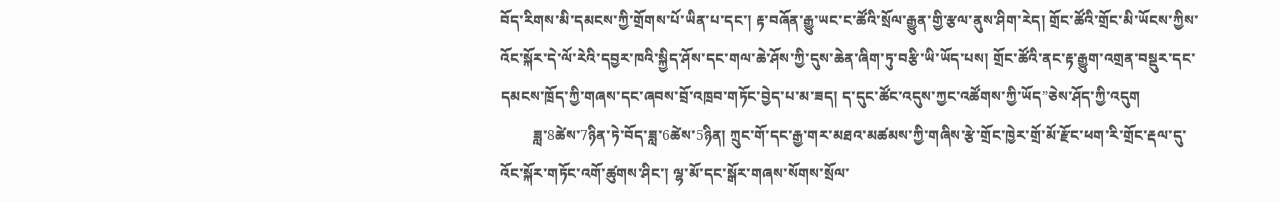བོད་རིགས་མི་དམངས་ཀྱི་གྲོགས་པོ་ཡིན་པ་དང་། རྟ་བཞོན་རྒྱུ་ཡང་ང་ཚོའི་སྲོལ་རྒྱུན་གྱི་རྩལ་ནུས་ཤིག་རེད། གྲོང་ཚོའི་གྲོང་མི་ཡོངས་ཀྱིས་འོང་སྐོར་དེ་ལོ་རེའི་དབྱར་ཁའི་སྐྱིད་ཤོས་དང་གལ་ཆེ་ཤོས་ཀྱི་དུས་ཆེན་ཞིག་ཏུ་བརྩི་ཡི་ཡོད་པས། གྲོང་ཚོའི་ནང་རྟ་རྒྱུག་འགྲན་བསྡུར་དང་དམངས་ཁྲོད་ཀྱི་གཞས་དང་ཞབས་བྲོ་འཁྲབ་གཏོང་བྱེད་པ་མ་ཟད། ད་དུང་ཚོང་འདུས་ཀྱང་འཚོགས་ཀྱི་ཡོད”ཅེས་ཤོད་ཀྱི་འདུག
         ཟླ་8ཚེས་7ཉིན་ཏེ་བོད་ཟླ་6ཚེས་5ཉིན། ཀྲུང་གོ་དང་རྒྱ་གར་མཐའ་མཚམས་ཀྱི་གཞིས་རྩེ་གྲོང་ཁྱེར་གྲོ་མོ་རྫོང་ཕག་རི་གྲོང་རྡལ་དུ་འོང་སྐོར་གཏོང་འགོ་ཚུགས་ཤིང་། ལྷ་མོ་དང་སྒོར་གཞས་སོགས་སྲོལ་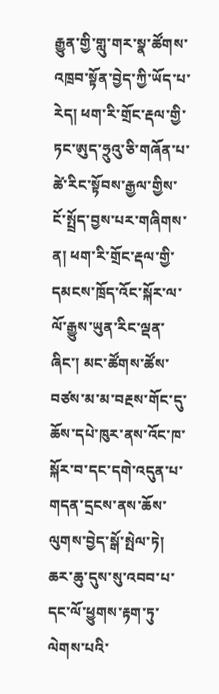རྒྱུན་གྱི་གླུ་གར་སྣ་ཚོགས་འཁྲབ་སྟོན་བྱེད་ཀྱི་ཡོད་པ་རེད། ཕག་རི་གྲོང་རྡལ་གྱི་ཏང་ཨུད་ཧྲུའུ་ཅི་གཞོན་པ་ཚེ་རིང་སྟོབས་རྒྱལ་གྱིས་ངོ་སྤྲོད་བྱས་པར་གཞིགས་ན། ཕག་རི་གྲོང་རྡལ་གྱི་དམངས་ཁྲོད་འོང་སྐོར་ལ་ལོ་རྒྱུས་ཡུན་རིང་ལྡན་ཞིང་། མང་ཚོགས་ཚོས་བཙས་མ་མ་བརྔས་གོང་དུ་ཆོས་དཔེ་ཁུར་ནས་འོང་ཁ་སྐོར་བ་དང་དགེ་འདུན་པ་གདན་དྲངས་ནས་ཆོས་ལུགས་བྱེད་སྒོ་སྤེལ་ཏེ། ཆར་ཆུ་དུས་སུ་འབབ་པ་དང་ལོ་ཕྱུགས་རྟག་ཏུ་ལེགས་པའི་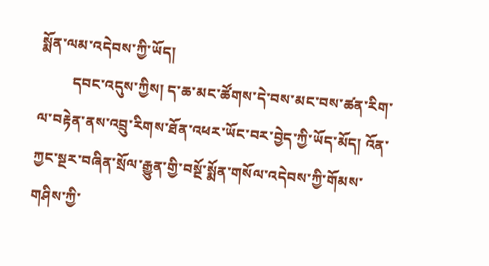སྨོན་ལམ་འདེབས་ཀྱི་ཡོད།
         དབང་འདུས་ཀྱིས། ད་ཆ་མང་ཚོགས་དེ་བས་མང་བས་ཚན་རིག་ལ་བརྟེན་ནས་འབྲུ་རིགས་ཐོན་འཕར་ཡོང་བར་བྱེད་ཀྱི་ཡོད་མོད། འོན་ཀྱང་སྔར་བཞིན་སྲོལ་རྒྱུན་གྱི་བསྔོ་སྨོན་གསོལ་འདེབས་ཀྱི་གོམས་གཤིས་ཀྱི་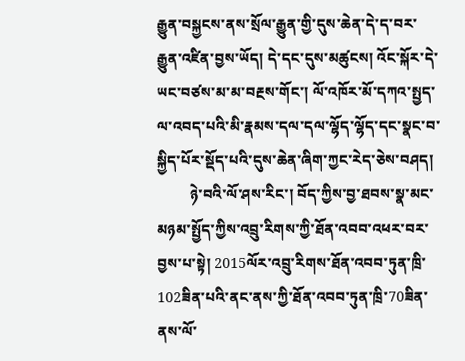རྒྱུན་བསྐྱངས་ནས་སྲོལ་རྒྱུན་གྱི་དུས་ཆེན་དེ་ད་བར་རྒྱུན་འཛིན་བྱས་ཡོད། དེ་དང་དུས་མཚུངས། འོང་སྐོར་དེ་ཡང་བཙས་མ་མ་བརྔས་གོང་། ལོ་འཁོར་མོ་དཀའ་སྤྱད་ལ་འབད་པའི་མི་རྣམས་དལ་དལ་ལྷོད་ལྷོད་དང་སྣང་བ་སྐྱིད་པོར་སྡོད་པའི་དུས་ཆེན་ཞིག་ཀྱང་རེད་ཅེས་བཤད།
         ཉེ་བའི་ལོ་ཤས་རིང་། བོད་ཀྱིས་བྱ་ཐབས་སྣ་མང་མཉམ་སྤྱོད་ཀྱིས་འབྲུ་རིགས་ཀྱི་ཐོན་འབབ་འཕར་བར་བྱས་པ་སྟེ། 2015ལོར་འབྲུ་རིགས་ཐོན་འབབ་ཏུན་ཁྲི་102ཟིན་པའི་ནང་ནས་ཀྱི་ཐོན་འབབ་ཏུན་ཁྲི་70ཟིན་ནས་ལོ་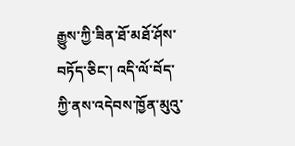རྒྱུས་ཀྱི་ཟིན་ཐོ་མཐོ་ཤོས་བཏོད་ཅིང་། འདི་ལོ་བོད་ཀྱི་ནས་འདེབས་ཁྱོན་མུའུ་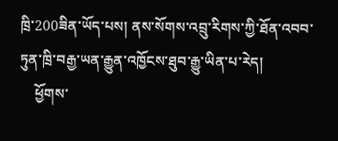ཁྲི་200ཟིན་ཡོད་པས། ནས་སོགས་འབྲུ་རིགས་ཀྱི་ཐོན་འབབ་ཏུན་ཁྲི་བརྒྱ་ཡན་རྒྱུན་འཁྱོངས་ཐུབ་རྒྱུ་ཡིན་པ་རེད།
    ཕྱོགས་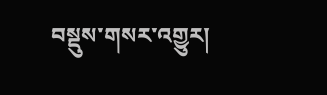བསྡུས་གསར་འགྱུར།